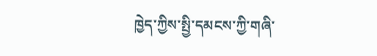ཁྱེད་ཀྱིས་སྤྱི་དམངས་ཀྱི་གཞི་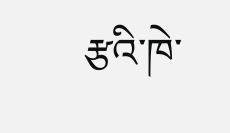རྩའི་ཁེ་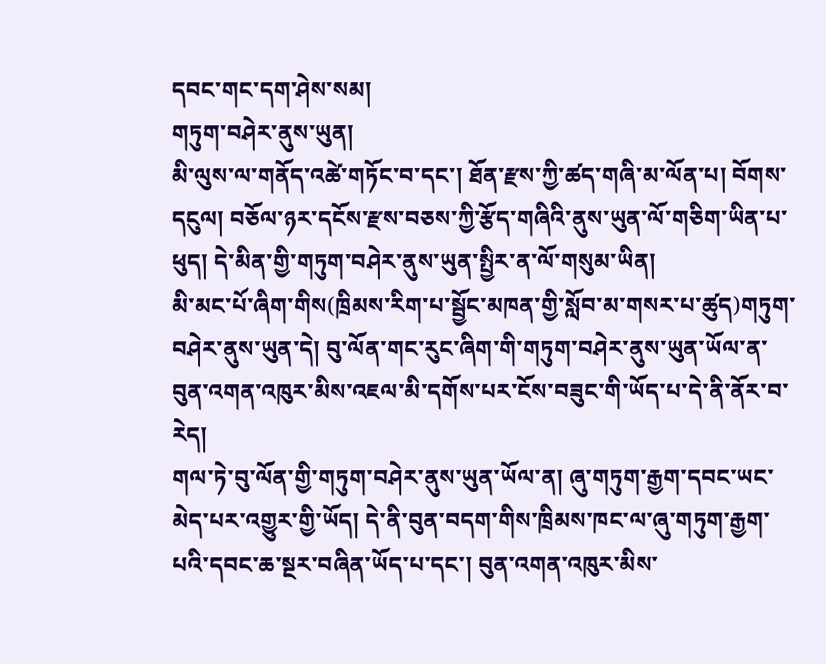དབང་གང་དག་ཤེས་སམ།
གཏུག་བཤེར་ནུས་ཡུན།
མི་ལུས་ལ་གནོད་འཚེ་གཏོང་བ་དང་། ཐོན་རྫས་ཀྱི་ཚད་གཞི་མ་ལོན་པ། བོགས་དངུལ། བཅོལ་ཉར་དངོས་རྫས་བཅས་ཀྱི་རྩོད་གཞིའི་ནུས་ཡུན་ལོ་གཅིག་ཡིན་པ་ཕུད། དེ་མིན་གྱི་གཏུག་བཤེར་ནུས་ཡུན་སྤྱིར་ན་ལོ་གསུམ་ཡིན།
མི་མང་པོ་ཞིག་གིས(ཁྲིམས་རིག་པ་སྦྱོང་མཁན་གྱི་སློབ་མ་གསར་པ་ཚུད)གཏུག་བཤེར་ནུས་ཡུན་དེ། བུ་ལོན་གང་རུང་ཞིག་གི་གཏུག་བཤེར་ནུས་ཡུན་ཡོལ་ན་བུན་འགན་འཁུར་མིས་འཇལ་མི་དགོས་པར་ངོས་བཟུང་གི་ཡོད་པ་དེ་ནི་ནོར་བ་རེད།
གལ་ཏེ་བུ་ལོན་གྱི་གཏུག་བཤེར་ནུས་ཡུན་ཡོལ་ན། ཞུ་གཏུག་རྒྱག་དབང་ཡང་མེད་པར་འགྱུར་གྱི་ཡོད། དེ་ནི་བུན་བདག་གིས་ཁྲིམས་ཁང་ལ་ཞུ་གཏུག་རྒྱག་པའི་དབང་ཆ་སྔར་བཞིན་ཡོད་པ་དང་། བུན་འགན་འཁུར་མིས་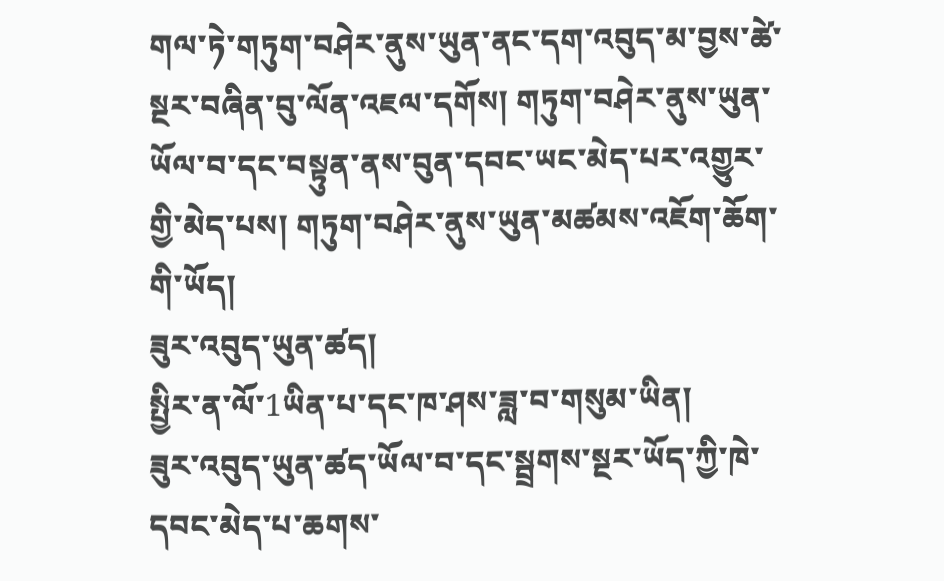གལ་ཏེ་གཏུག་བཤེར་ནུས་ཡུན་ནང་དག་འབུད་མ་བྱས་ཚེ་སྔར་བཞིན་བུ་ལོན་འཇལ་དགོས། གཏུག་བཤེར་ནུས་ཡུན་ཡོལ་བ་དང་བསྟུན་ནས་བུན་དབང་ཡང་མེད་པར་འགྱུར་གྱི་མེད་པས། གཏུག་བཤེར་ནུས་ཡུན་མཚམས་འཇོག་ཆོག་གི་ཡོད།
ཟུར་འབུད་ཡུན་ཚད།
སྤྱིར་ན་ལོ་1ཡིན་པ་དང་ཁ་ཤས་ཟླ་བ་གསུམ་ཡིན།
ཟུར་འབུད་ཡུན་ཚད་ཡོལ་བ་དང་སྦྲགས་སྔར་ཡོད་ཀྱི་ཁེ་དབང་མེད་པ་ཆགས་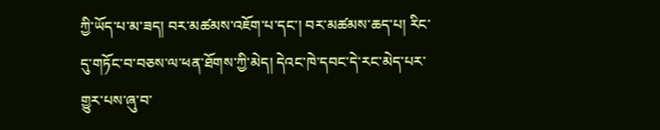ཀྱི་ཡོད་པ་མ་ཟད། བར་མཚམས་འཇོག་པ་དང་། བར་མཚམས་ཆད་པ། རིང་དུ་གཏོང་བ་བཅས་ལ་ཕན་ཐོགས་ཀྱི་མེད། དེའང་ཁེ་དབང་དེ་རང་མེད་པར་གྱུར་པས་ཞུ་བ་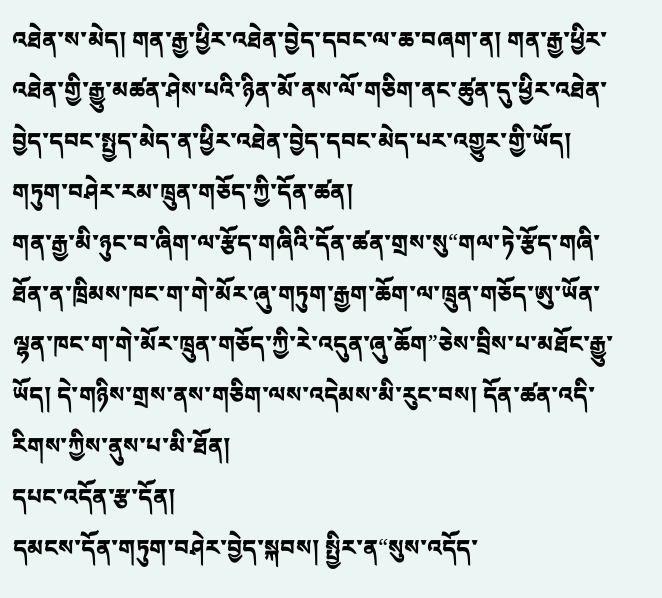འཐེན་ས་མེད། གན་རྒྱ་ཕྱིར་འཐེན་བྱེད་དབང་ལ་ཆ་བཞག་ན། གན་རྒྱ་ཕྱིར་འཐེན་གྱི་རྒྱུ་མཚན་ཤེས་པའི་ཉིན་མོ་ནས་ལོ་གཅིག་ནང་ཚུན་དུ་ཕྱིར་འཐེན་བྱེད་དབང་སྤྱད་མེད་ན་ཕྱིར་འཐེན་བྱེད་དབང་མེད་པར་འགྱུར་གྱི་ཡོད།
གཏུག་བཤེར་རམ་ཁྲུན་གཅོད་ཀྱི་དོན་ཚན།
གན་རྒྱ་མི་ཉུང་བ་ཞིག་ལ་རྩོད་གཞིའི་དོན་ཚན་གྲས་སུ“གལ་ཏེ་རྩོད་གཞི་ཐོན་ན་ཁྲིམས་ཁང་ག་གེ་མོར་ཞུ་གཏུག་རྒྱག་ཆོག་ལ་ཁྲུན་གཅོད་ཨུ་ཡོན་ལྷན་ཁང་ག་གེ་མོར་ཁྲུན་གཅོད་ཀྱི་རེ་འདུན་ཞུ་ཆོག”ཅེས་བྲིས་པ་མཐོང་རྒྱུ་ཡོད། དེ་གཉིས་གྲས་ནས་གཅིག་ལས་འདེམས་མི་རུང་བས། དོན་ཚན་འདི་རིགས་ཀྱིས་ནུས་པ་མི་ཐོན།
དཔང་འདོན་རྩ་དོན།
དམངས་དོན་གཏུག་བཤེར་བྱེད་སྐབས། སྤྱིར་ན“སུས་འདོད་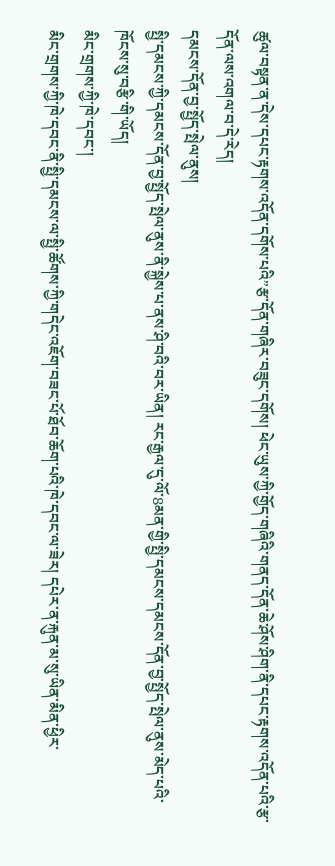ཚུལ་བསྟན་ན་དེས་དཔང་རྟགས་འདོན་དགོས་པའི”རྩ་དོན་གཞིར་བཟུང་དགོས། ཕེང་ཡུས་ཀྱི་གྱོད་གཞིའི་གནད་དོན་ཆེ་ཤོས་ཤིག་ནི་དཔང་རྟགས་འདོན་པའི་རྩ་དོན་ལས་འགལ་བ་དེ་རེད།
དམངས་དོན་བྱ་སྤྱོད་སྤེལ་ནུས།
སྤྱི་དམངས་ཀྱི་དམངས་དོན་བྱ་སྤྱོད་སྤེལ་ནུས་ནི་སྐྱེས་པ་ནས་ཤི་བའི་བར་ཡིན། རང་རྒྱལ་དུ་ལོ་8མན་གྱི་སྤྱི་དམངས་དམངས་དོན་བྱ་སྤྱོད་སྤེལ་ནུས་མེད་པའི་ཁོངས་སུ་བརྩི་གི་ཡོད།
མིང་གྲགས་ཀྱི་ཁེ་དབང་།
མིང་གྲགས་ཀྱི་ཁེ་དབང་ནི་སྤྱི་དམངས་ལ་སྤྱི་ཚོགས་ཀྱི་གདེང་འཇོག་བཟང་པོ་ཐོབ་ཆོག་པའི་ཁེ་དབང་ལ་ཟེར། དཔེར་ན་རྐུན་མ་སུ་ཡིན་མིན་ཕྱིར་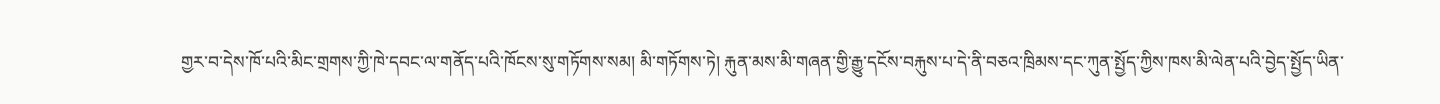གྱར་བ་དེས་ཁོ་པའི་མིང་གྲགས་ཀྱི་ཁེ་དབང་ལ་གནོད་པའི་ཁོངས་སུ་གཏོགས་སམ། མི་གཏོགས་ཏེ། རྐུན་མས་མི་གཞན་གྱི་རྒྱུ་དངོས་བརྐུས་པ་དེ་ནི་བཅའ་ཁྲིམས་དང་ཀུན་སྤྱོད་ཀྱིས་ཁས་མི་ལེན་པའི་བྱེད་སྤྱོད་ཡིན་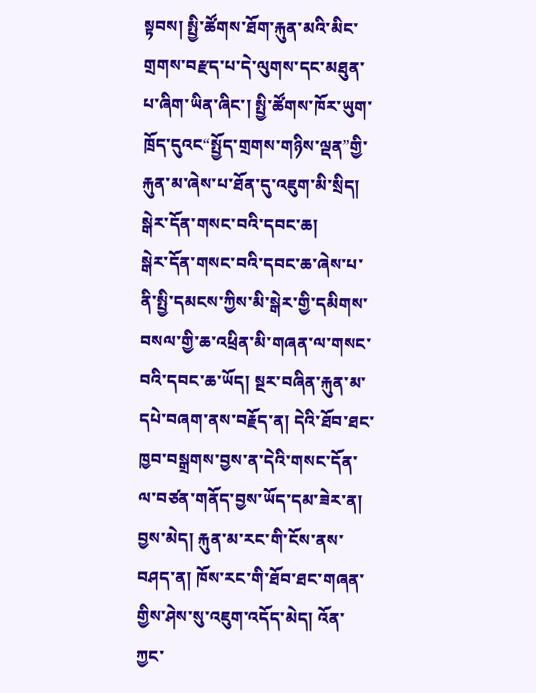སྟབས། སྤྱི་ཚོགས་ཐོག་རྐུན་མའི་མིང་གྲགས་བརྫད་པ་དེ་ལུགས་དང་མཐུན་པ་ཞིག་ཡིན་ཞིང་། སྤྱི་ཚོགས་ཁོར་ཡུག་ཁྲོད་དུའང“སྤྱོད་གྲགས་གཉིས་ལྡན”གྱི་རྐུན་མ་ཞེས་པ་ཐོན་དུ་འཇུག་མི་སྲིད།
སྒེར་དོན་གསང་བའི་དབང་ཆ།
སྒེར་དོན་གསང་བའི་དབང་ཆ་ཞེས་པ་ནི་སྤྱི་དམངས་ཀྱིས་མི་སྒེར་གྱི་དམིགས་བསལ་གྱི་ཆ་འཕྲིན་མི་གཞན་ལ་གསང་བའི་དབང་ཆ་ཡོད། སྔར་བཞིན་རྐུན་མ་དཔེ་བཞག་ནས་བརྗོད་ན། དེའི་ཐོབ་ཐང་ཁྱབ་བསྒྲགས་བྱས་ན་དེའི་གསང་དོན་ལ་བཙན་གནོད་བྱས་ཡོད་དམ་ཟེར་ན། བྱས་མེད། རྐུན་མ་རང་གི་ངོས་ནས་བཤད་ན། ཁོས་རང་གི་ཐོབ་ཐང་གཞན་གྱིས་ཤེས་སུ་འཇུག་འདོད་མེད། འོན་ཀྱང་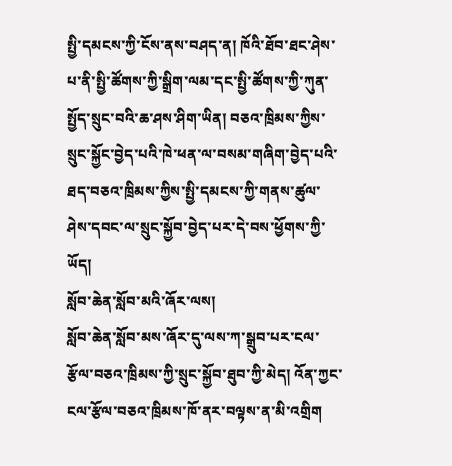སྤྱི་དམངས་ཀྱི་ངོས་ནས་བཤད་ན། ཁོའི་ཐོབ་ཐང་ཤེས་པ་ནི་སྤྱི་ཚོགས་ཀྱི་སྒྲིག་ལམ་དང་སྤྱི་ཚོགས་ཀྱི་ཀུན་སྤྱོད་སྲུང་བའི་ཆ་ཤས་ཤིག་ཡིན། བཅའ་ཁྲིམས་ཀྱིས་སྲུང་སྐྱོང་བྱེད་པའི་ཁེ་ཕན་ལ་བསམ་གཞིག་བྱེད་པའི་ཐད་བཅའ་ཁྲིམས་ཀྱིས་སྤྱི་དམངས་ཀྱི་གནས་ཚུལ་ཤེས་དབང་ལ་སྲུང་སྐྱོབ་བྱེད་པར་དེ་བས་ཕྱོགས་ཀྱི་ཡོད།
སློབ་ཆེན་སློབ་མའི་ཞོར་ལས།
སློབ་ཆེན་སློབ་མས་ཞོར་དུ་ལས་ཀ་སྒྲུབ་པར་ངལ་རྩོལ་བཅའ་ཁྲིམས་ཀྱི་སྲུང་སྐྱོབ་ཐུབ་ཀྱི་མེད། འོན་ཀྱང་ངལ་རྩོལ་བཅའ་ཁྲིམས་ཁོ་ནར་བལྟས་ན་མི་འགྲིག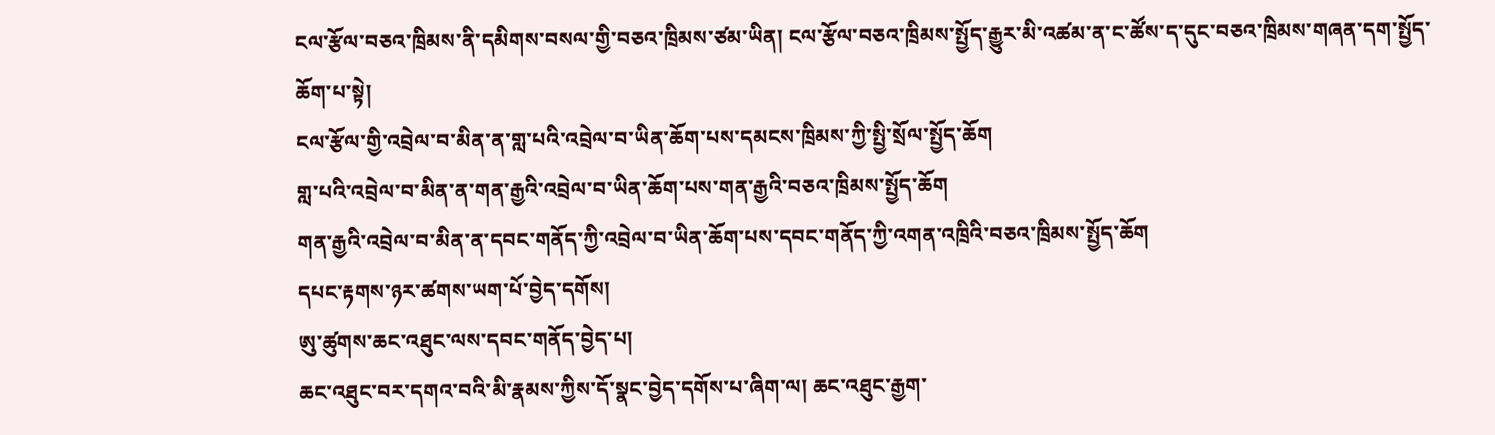ངལ་རྩོལ་བཅའ་ཁྲིམས་ནི་དམིགས་བསལ་གྱི་བཅའ་ཁྲིམས་ཙམ་ཡིན། ངལ་རྩོལ་བཅའ་ཁྲིམས་སྤྱོད་རྒྱུར་མི་འཚམ་ན་ང་ཚོས་ད་དུང་བཅའ་ཁྲིམས་གཞན་དག་སྤྱོད་ཆོག་པ་སྟེ།
ངལ་རྩོལ་གྱི་འབྲེལ་བ་མིན་ན་གླ་པའི་འབྲེལ་བ་ཡིན་ཆོག་པས་དམངས་ཁྲིམས་ཀྱི་སྤྱི་སྲོལ་སྤྱོད་ཆོག
གླ་པའི་འབྲེལ་བ་མིན་ན་གན་རྒྱའི་འབྲེལ་བ་ཡིན་ཆོག་པས་གན་རྒྱའི་བཅའ་ཁྲིམས་སྤྱོད་ཆོག
གན་རྒྱའི་འབྲེལ་བ་མིན་ན་དབང་གནོད་ཀྱི་འབྲེལ་བ་ཡིན་ཆོག་པས་དབང་གནོད་ཀྱི་འགན་འཁྲིའི་བཅའ་ཁྲིམས་སྤྱོད་ཆོག
དཔང་རྟགས་ཉར་ཚགས་ཡག་པོ་བྱེད་དགོས།
ཨུ་ཚུགས་ཆང་འཐུང་ལས་དབང་གནོད་བྱེད་པ།
ཆང་འཐུང་བར་དགའ་བའི་མི་རྣམས་ཀྱིས་དོ་སྣང་བྱེད་དགོས་པ་ཞིག་ལ། ཆང་འཐུང་རྒྱག་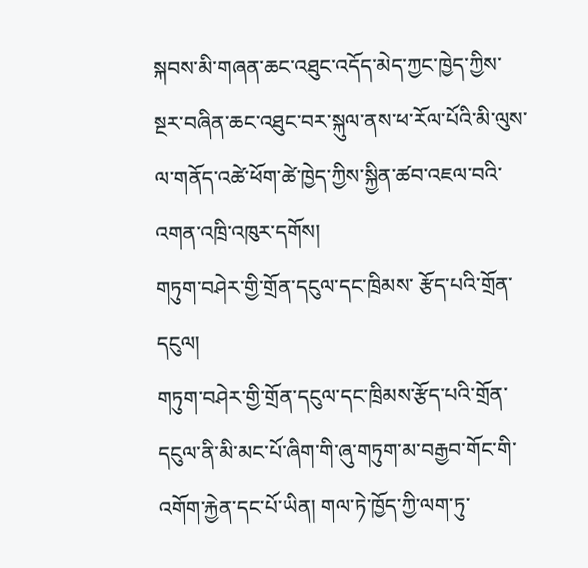སྐབས་མི་གཞན་ཆང་འཐུང་འདོད་མེད་ཀྱང་ཁྱེད་ཀྱིས་སྔར་བཞིན་ཆང་འཐུང་བར་སྐུལ་ནས་ཕ་རོལ་པོའི་མི་ལུས་ལ་གནོད་འཚེ་ཕོག་ཚེ་ཁྱེད་ཀྱིས་སྐྱིན་ཚབ་འཇལ་བའི་འགན་འཁྲི་འཁུར་དགོས།
གཏུག་བཤེར་གྱི་གྲོན་དངུལ་དང་ཁྲིམས་ རྩོད་པའི་གྲོན་དངུལ།
གཏུག་བཤེར་གྱི་གྲོན་དངུལ་དང་ཁྲིམས་རྩོད་པའི་གྲོན་དངུལ་ནི་མི་མང་པོ་ཞིག་གི་ཞུ་གཏུག་མ་བརྒྱབ་གོང་གི་འགོག་རྐྱེན་དང་པོ་ཡིན། གལ་ཏེ་ཁྱོད་ཀྱི་ལག་ཏུ་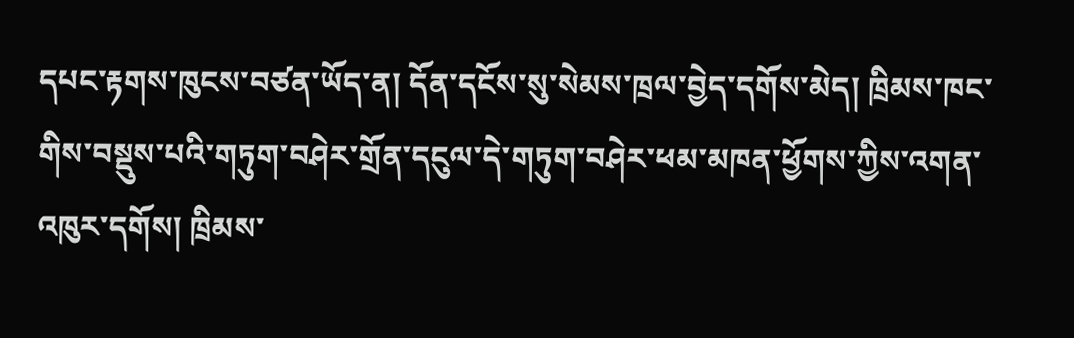དཔང་རྟགས་ཁུངས་བཙན་ཡོད་ན། དོན་དངོས་སུ་སེམས་ཁྲལ་བྱེད་དགོས་མེད། ཁྲིམས་ཁང་གིས་བསྡུས་པའི་གཏུག་བཤེར་གྲོན་དངུལ་དེ་གཏུག་བཤེར་ཕམ་མཁན་ཕྱོགས་ཀྱིས་འགན་འཁུར་དགོས། ཁྲིམས་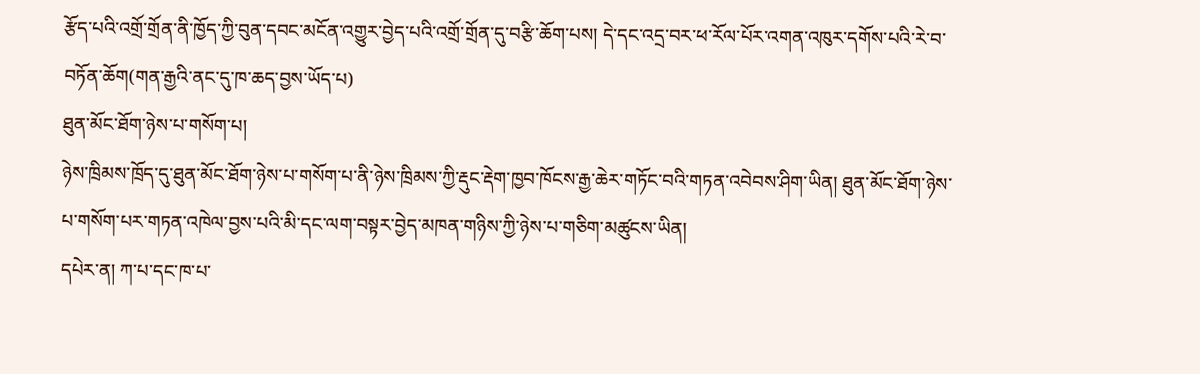རྩོད་པའི་འགྲོ་གྲོན་ནི་ཁྱོད་ཀྱི་བུན་དབང་མངོན་འགྱུར་བྱེད་པའི་འགྲོ་གྲོན་དུ་བརྩི་ཆོག་པས། དེ་དང་འདྲ་བར་ཕ་རོལ་པོར་འགན་འཁུར་དགོས་པའི་རེ་བ་བཏོན་ཆོག(གན་རྒྱའི་ནང་དུ་ཁ་ཆད་བྱས་ཡོད་པ)
ཐུན་མོང་ཐོག་ཉེས་པ་གསོག་པ།
ཉེས་ཁྲིམས་ཁྲོད་དུ་ཐུན་མོང་ཐོག་ཉེས་པ་གསོག་པ་ནི་ཉེས་ཁྲིམས་ཀྱི་རྡུང་རྡེག་ཁྱབ་ཁོངས་རྒྱ་ཆེར་གཏོང་བའི་གཏན་འབེབས་ཤིག་ཡིན། ཐུན་མོང་ཐོག་ཉེས་པ་གསོག་པར་གཏན་འཁེལ་བྱས་པའི་མི་དང་ལག་བསྟར་བྱེད་མཁན་གཉིས་ཀྱི་ཉེས་པ་གཅིག་མཚུངས་ཡིན།
དཔེར་ན། ཀ་པ་དང་ཁ་པ་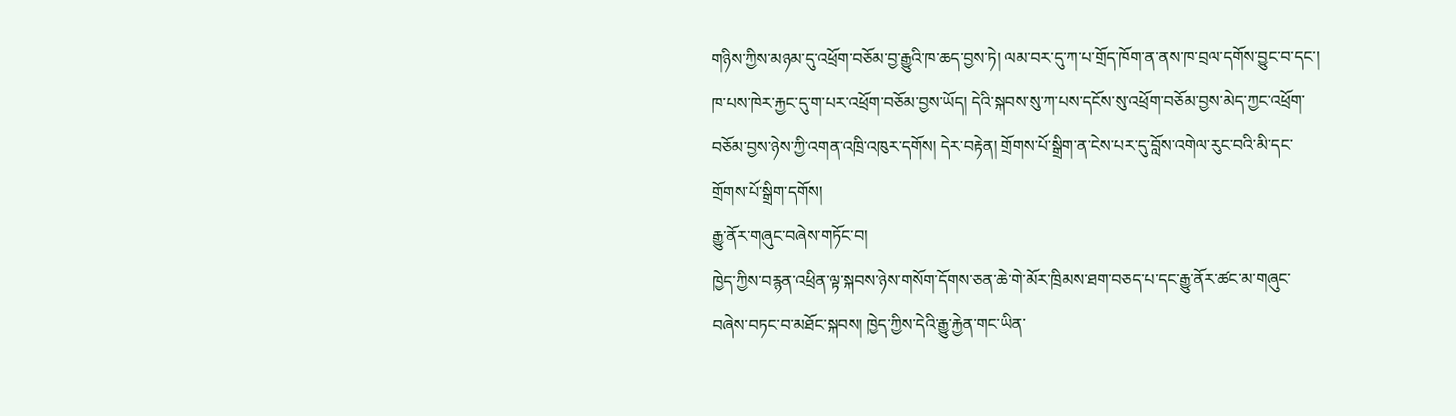གཉིས་ཀྱིས་མཉམ་དུ་འཕྲོག་བཅོམ་བྱ་རྒྱུའི་ཁ་ཆད་བྱས་ཏེ། ལམ་བར་དུ་ཀ་པ་གྲོད་ཁོག་ན་ནས་ཁ་བྲལ་དགོས་བྱུང་བ་དང་། ཁ་པས་ཁེར་རྐྱང་དུ་ག་པར་འཕྲོག་བཅོམ་བྱས་ཡོད། དེའི་སྐབས་སུ་ཀ་པས་དངོས་སུ་འཕྲོག་བཅོམ་བྱས་མེད་ཀྱང་འཕྲོག་བཅོམ་བྱས་ཉེས་ཀྱི་འགན་འཁྲི་འཁུར་དགོས། དེར་བརྟེན། གྲོགས་པོ་སྒྲིག་ན་ངེས་པར་དུ་བློས་འགེལ་རུང་བའི་མི་དང་གྲོགས་པོ་སྒྲིག་དགོས།
རྒྱུ་ནོར་གཞུང་བཞེས་གཏོང་བ།
ཁྱེད་ཀྱིས་བརྙན་འཕྲིན་ལྟ་སྐབས་ཉེས་གསོག་དོགས་ཅན་ཆེ་གེ་མོར་ཁྲིམས་ཐག་བཅད་པ་དང་རྒྱུ་ནོར་ཚང་མ་གཞུང་བཞེས་བཏང་བ་མཐོང་སྐབས། ཁྱེད་ཀྱིས་དེའི་རྒྱུ་རྐྱེན་གང་ཡིན་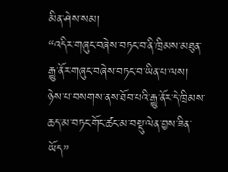མིན་ཤེས་སམ།
“འདིར་གཞུང་བཞེས་བཏང་བ་ནི་ཁྲིམས་མཐུན་རྒྱུ་ནོར་གཞུང་བཞེས་བཏང་བ་ཡིན་པ་ལས། ཉེས་པ་བསགས་ནས་ཐོབ་པའི་རྒྱུ་ནོར་དེ་ཁྲིམས་ཆད་མ་བཏང་གོང་ཚང་མ་བསྡུ་ལེན་བྱས་ཟིན་ཡོད”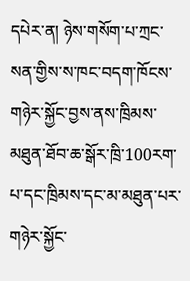དཔེར་ན། ཉེས་གསོག་པ་ཀྲང་སན་གྱིས་ས་ཁང་བདག་ཁོངས་གཉེར་སྐྱོང་བྱས་ནས་ཁྲིམས་མཐུན་ཐོབ་ཆ་སྒོར་ཁྲི་100རག་པ་དང་ཁྲིམས་དང་མ་མཐུན་པར་གཉེར་སྐྱོང་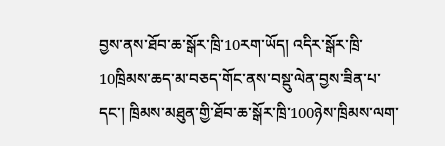བྱས་ནས་ཐོབ་ཆ་སྒོར་ཁྲི་10རག་ཡོད། འདིར་སྒོར་ཁྲི་10ཁྲིམས་ཆད་མ་བཅད་གོང་ནས་བསྡུ་ལེན་བྱས་ཟིན་པ་དང་། ཁྲིམས་མཐུན་གྱི་ཐོབ་ཆ་སྒོར་ཁྲི་100ཉེས་ཁྲིམས་ལག་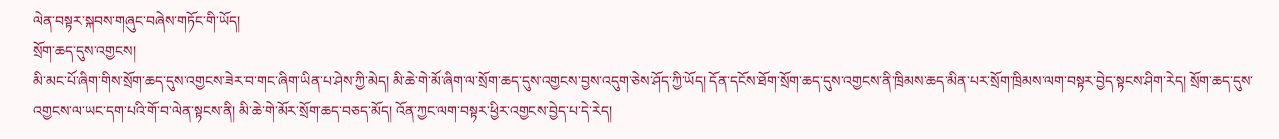ལེན་བསྟར་སྐབས་གཞུང་བཞེས་གཏོང་གི་ཡོད།
སྲོག་ཆད་དུས་འགྱངས།
མི་མང་པོ་ཞིག་གིས་སྲོག་ཆད་དུས་འགྱངས་ཟེར་བ་གང་ཞིག་ཡིན་པ་ཤེས་ཀྱི་མེད། མི་ཆེ་གེ་མོ་ཞིག་ལ་སྲོག་ཆད་དུས་འགྱངས་བྱས་འདུག་ཅེས་ཤོད་ཀྱི་ཡོད། དོན་དངོས་ཐོག་སྲོག་ཆད་དུས་འགྱངས་ནི་ཁྲིམས་ཆད་མིན་པར་སྲོག་ཁྲིམས་ལག་བསྟར་བྱེད་སྟངས་ཤིག་རེད། སྲོག་ཆད་དུས་འགྱངས་ལ་ཡང་དག་པའི་གོ་བ་ལེན་སྟངས་ནི། མི་ཆེ་གེ་མོར་སྲོག་ཆད་བཅད་མོད། འོན་ཀྱང་ལག་བསྟར་ཕྱིར་འགྱངས་བྱེད་པ་དེ་རེད།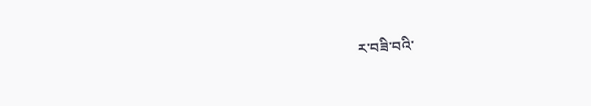ར་བཟི་བའི་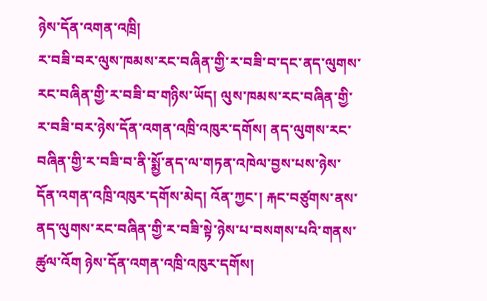ཉེས་དོན་འགན་འཁྲི།
ར་བཟི་བར་ལུས་ཁམས་རང་བཞིན་གྱི་ར་བཟི་བ་དང་ནད་ལུགས་རང་བཞིན་གྱི་ར་བཟི་བ་གཉིས་ཡོད། ལུས་ཁམས་རང་བཞིན་གྱི་ར་བཟི་བར་ཉེས་དོན་འགན་འཁྲི་འཁུར་དགོས། ནད་ལུགས་རང་བཞིན་གྱི་ར་བཟི་བ་ནི་སྨྱོ་ནད་ལ་གཏན་འཁེལ་བྱས་པས་ཉེས་དོན་འགན་འཁྲི་འཁུར་དགོས་མེད། འོན་ཀྱང་། རྐང་བཙུགས་ནས་ནད་ལུགས་རང་བཞིན་གྱི་ར་བཟི་སྟེ་ཉེས་པ་བསགས་པའི་གནས་ཚུལ་འོག ཉེས་དོན་འགན་འཁྲི་འཁུར་དགོས།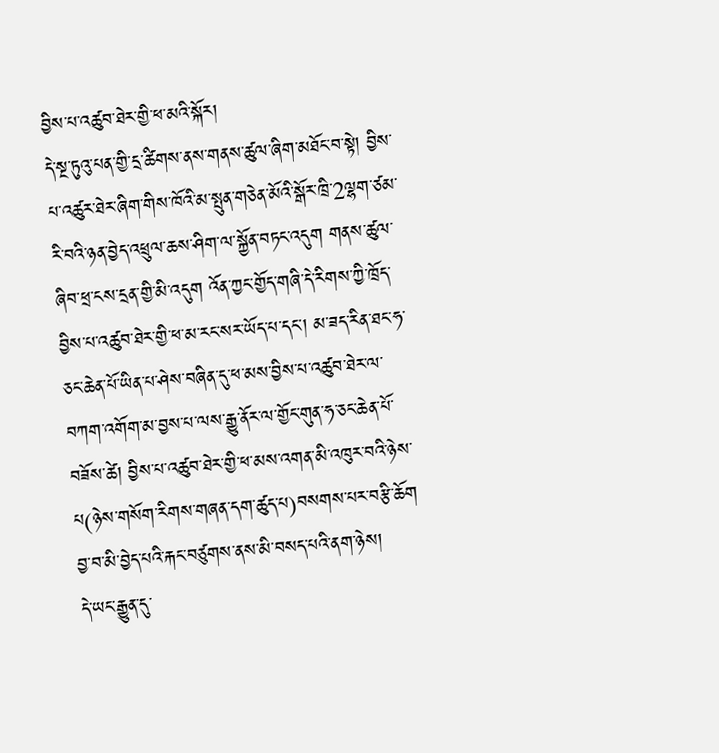བྱིས་པ་འཚུབ་ཐེར་གྱི་ཕ་མའི་སྐོར།
དེ་སྔ་ཏུའུ་པན་གྱི་དྲ་ཚིགས་ནས་གནས་ཚུལ་ཞིག་མཐོང་བ་སྟེ། བྱིས་པ་འཚུར་ཐེར་ཞིག་གིས་ཁོའི་མ་སྤུན་གཅེན་མོའི་སྒོར་ཁྲི་2ལྷག་ཙམ་རི་བའི་ཉན་བྱེད་འཕྲུལ་ཆས་ཤིག་ལ་སྐྱོན་བཏང་འདུག གནས་ཚུལ་ཞིབ་ཕྲ་ངས་དྲན་གྱི་མི་འདུག འོན་ཀྱང་གྱོད་གཞི་དེ་རིགས་ཀྱི་ཁྲོད་བྱིས་པ་འཚུབ་ཐེར་གྱི་ཕ་མ་རང་སར་ཡོད་པ་དང་། མ་ཟད་རིན་ཐང་ཧ་ཅང་ཆེན་པོ་ཡིན་པ་ཤེས་བཞིན་དུ་ཕ་མས་བྱིས་པ་འཚུབ་ཐེར་ལ་བཀག་འགོག་མ་བྱས་པ་ལས་རྒྱུ་ནོར་ལ་གྱོང་གུན་ཧ་ཅང་ཆེན་པོ་བཟོས་ཚེ། བྱིས་པ་འཚུབ་ཐེར་གྱི་ཕ་མས་འགན་མི་འཁུར་བའི་ཉེས་པ(ཉེས་གསོག་རིགས་གཞན་དག་ཚུད་པ)བསགས་པར་བརྩི་ཆོག
བྱ་བ་མི་བྱེད་པའི་རྐང་བཙུགས་ནས་མི་བསད་པའི་ནག་ཉེས།
དེ་ཡང་རྒྱུན་དུ་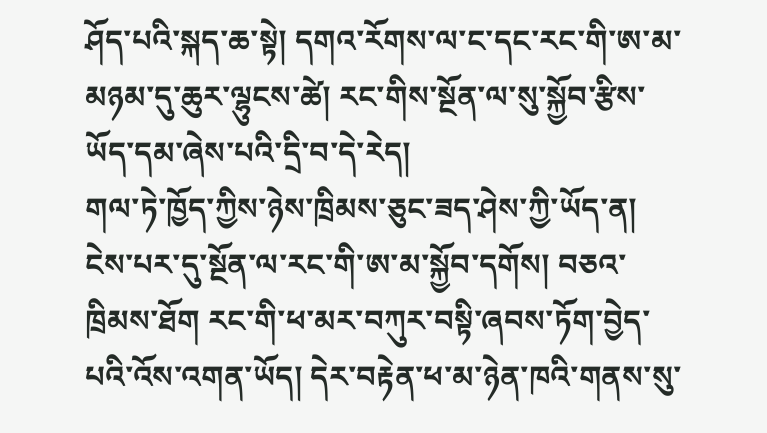ཤོད་པའི་སྐད་ཆ་སྟེ། དགའ་རོགས་ལ་ང་དང་རང་གི་ཨ་མ་མཉམ་དུ་ཆུར་ལྷུངས་ཚེ། རང་གིས་སྔོན་ལ་སུ་སྐྱོབ་རྩིས་ཡོད་དམ་ཞེས་པའི་དྲི་བ་དེ་རེད།
གལ་ཏེ་ཁྱོད་ཀྱིས་ཉེས་ཁྲིམས་ཅུང་ཟད་ཤེས་ཀྱི་ཡོད་ན། ངེས་པར་དུ་སྔོན་ལ་རང་གི་ཨ་མ་སྐྱོབ་དགོས། བཅའ་ཁྲིམས་ཐོག རང་གི་ཕ་མར་བཀུར་བསྟི་ཞབས་ཏོག་བྱེད་པའི་འོས་འགན་ཡོད། དེར་བརྟེན་ཕ་མ་ཉེན་ཁའི་གནས་སུ་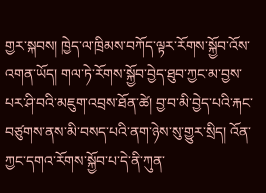གྱར་སྐབས། ཁྱེད་ལ་ཁྲིམས་བཀོད་ལྟར་རོགས་སྐྱོབ་འོས་འགན་ཡོད། གལ་ཏེ་རོགས་སྐྱོབ་བྱེད་ཐུབ་ཀྱང་མ་བྱས་པར་ཤི་བའི་མཇུག་འབྲས་ཐོན་ཚེ། བྱ་བ་མི་བྱེད་པའི་རྐང་བཙུགས་ནས་མི་བསད་པའི་ནག་ཉེས་སུ་གྱུར་སྲིད། འོན་ཀྱང་དགའ་རོགས་སྐྱོབ་པ་དེ་ནི་ཀུན་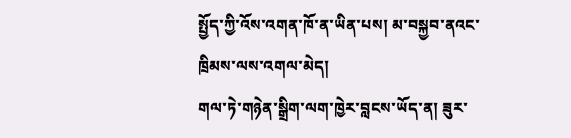སྤྱོད་ཀྱི་འོས་འགན་ཁོ་ན་ཡིན་པས། མ་བསྐྱབ་ནའང་ཁྲིམས་ལས་འགལ་མེད།
གལ་ཏེ་གཉེན་སྒྲིག་ལག་ཁྱེར་བླངས་ཡོད་ན། ཟུར་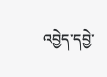འབྱེད་དབྱེ་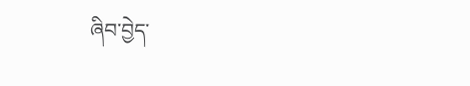ཞིབ་བྱེད་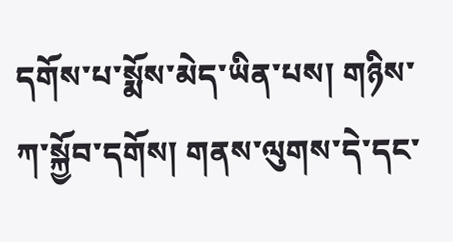དགོས་པ་སྨོས་མེད་ཡིན་པས། གཉིས་ཀ་སྐྱོབ་དགོས། གནས་ལུགས་དེ་དང་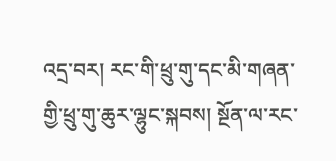འདྲ་བར། རང་གི་ཕྲུ་གུ་དང་མི་གཞན་གྱི་ཕྲུ་གུ་ཆུར་ལྷུང་སྐབས། སྔོན་ལ་རང་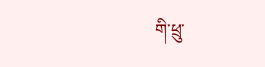གི་ཕྲུ་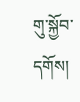གུ་སྐྱོབ་དགོས།